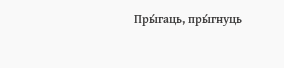Пры́гаць, пры́гнуць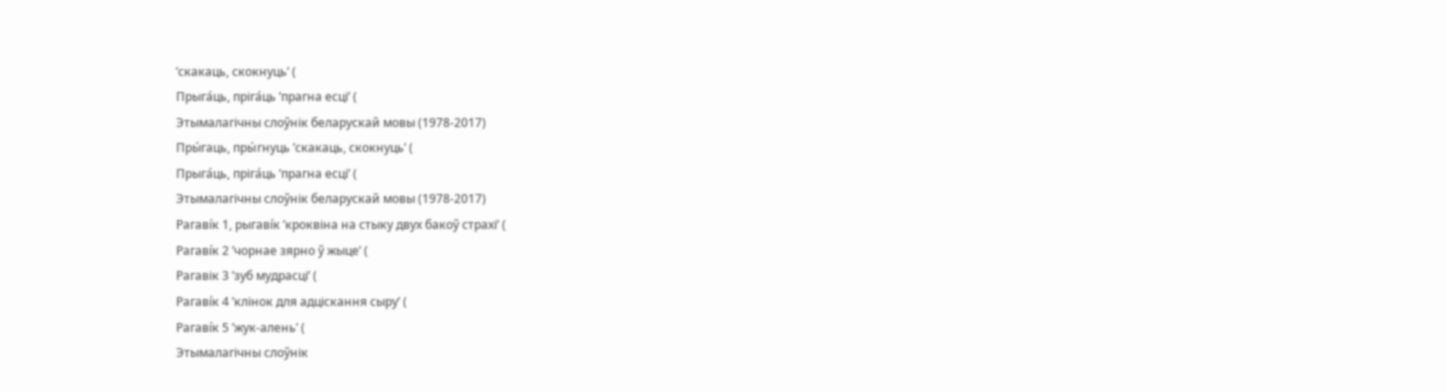’скакаць, скокнуць’ (
Прыга́ць, пріга́ць ’прагна есці’ (
Этымалагічны слоўнік беларускай мовы (1978-2017)
Пры́гаць, пры́гнуць ’скакаць, скокнуць’ (
Прыга́ць, пріга́ць ’прагна есці’ (
Этымалагічны слоўнік беларускай мовы (1978-2017)
Рагаві́к 1, рыгаві́к ’кроквіна на стыку двух бакоў страхі’ (
Рагаві́к 2 ’чорнае зярно ў жыце’ (
Рагавік 3 ’зуб мудрасці’ (
Рагаві́к 4 ’клінок для адціскання сыру’ (
Рагаві́к 5 ’жук-алень’ (
Этымалагічны слоўнік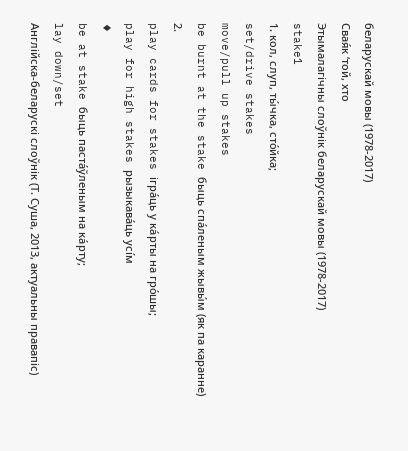беларускай мовы (1978-2017)
Свая́к ‘той, хто
Этымалагічны слоўнік беларускай мовы (1978-2017)
stake1
1. кол, слуп, ты́чка, сто́йка;
set/drive stakes
move/pull up stakes
be burnt at the stake быць спа́леным жывы́м (як па каранне)
2.
play cards for stakes ігра́ць у ка́рты на гро́шы;
play for high stakes рызыкава́ць усі́м
♦
be at stake быць паста́ўленым на ка́рту;
lay down/set
Англійска-беларускі слоўнік (Т. Суша, 2013, актуальны правапіс)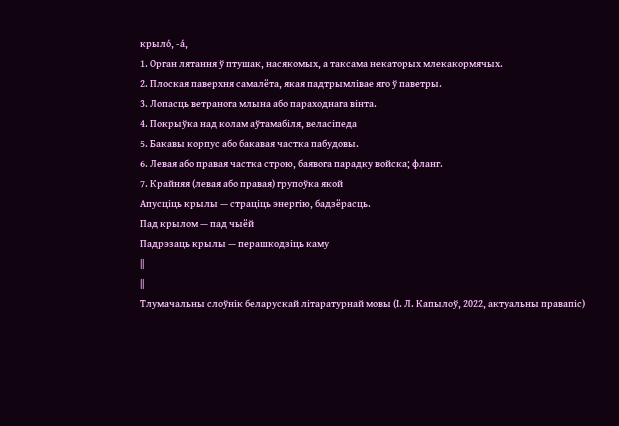крыло́, -а́,
1. Орган лятання ў птушак, насякомых, а таксама некаторых млекакормячых.
2. Плоская паверхня самалёта, якая падтрымлівае яго ў паветры.
3. Лопасць ветранога млына або параходнага вінта.
4. Покрыўка над колам аўтамабіля, веласіпеда
5. Бакавы корпус або бакавая частка пабудовы.
6. Левая або правая частка строю, баявога парадку войска; фланг.
7. Крайняя (левая або правая) групоўка якой
Апусціць крылы — страціць энергію, бадзёрасць.
Пад крылом — пад чыёй
Падрэзаць крылы — перашкодзіць каму
||
||
Тлумачальны слоўнік беларускай літаратурнай мовы (І. Л. Капылоў, 2022, актуальны правапіс)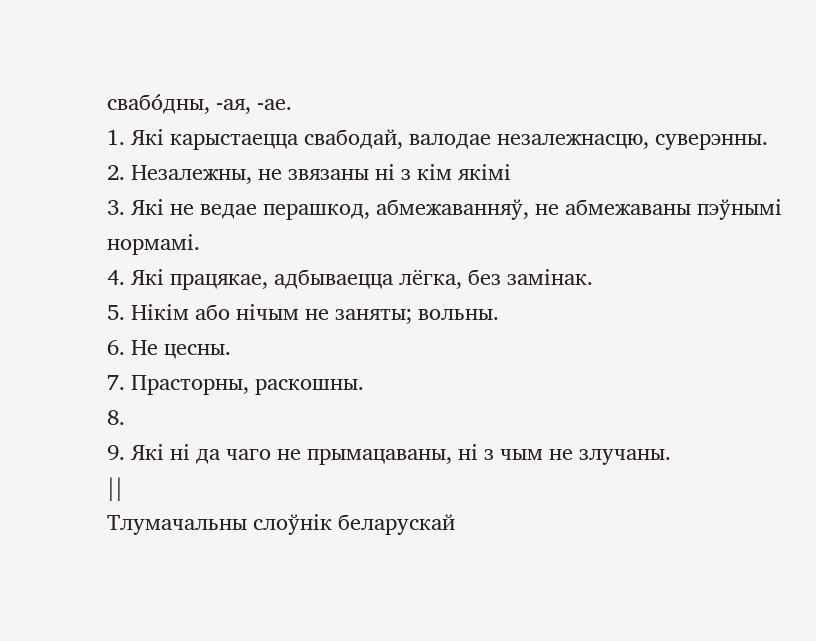свабо́дны, -ая, -ае.
1. Які карыстаецца свабодай, валодае незалежнасцю, суверэнны.
2. Незалежны, не звязаны ні з кім якімі
3. Які не ведае перашкод, абмежаванняў, не абмежаваны пэўнымі нормамі.
4. Які працякае, адбываецца лёгка, без замінак.
5. Нікім або нічым не заняты; вольны.
6. Не цесны.
7. Прасторны, раскошны.
8.
9. Які ні да чаго не прымацаваны, ні з чым не злучаны.
||
Тлумачальны слоўнік беларускай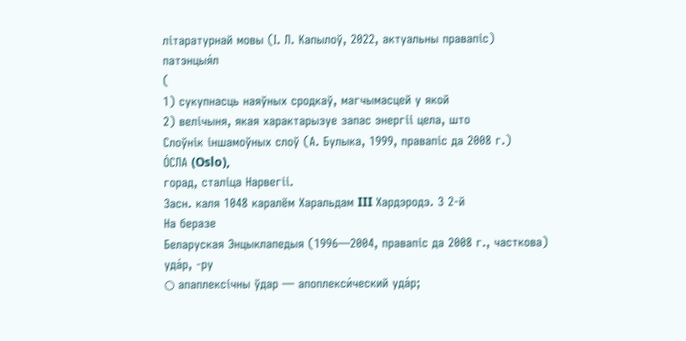літаратурнай мовы (І. Л. Капылоў, 2022, актуальны правапіс)
патэнцыя́л
(
1) сукупнасць наяўных сродкаў, магчымасцей у якой
2) велічыня, якая характарызуе запас энергіі цела, што
Слоўнік іншамоўных слоў (А. Булыка, 1999, правапіс да 2008 г.)
О́СЛА (Oslo),
горад, сталіца Нарвегіі.
Засн. каля 1048 каралём Харальдам III Хардэродэ. З 2-й
На беразе
Беларуская Энцыклапедыя (1996—2004, правапіс да 2008 г., часткова)
уда́р, -ру
○ апаплексі́чны ўдар — апоплекси́ческий уда́р;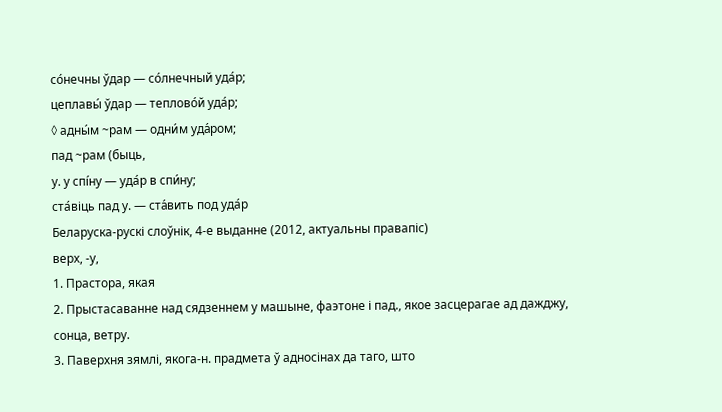со́нечны ўдар — со́лнечный уда́р;
цеплавы́ ўдар — теплово́й уда́р;
◊ адны́м ~рам — одни́м уда́ром;
пад ~рам (быць,
у. у спі́ну — уда́р в спи́ну;
ста́віць пад у. — ста́вить под уда́р
Беларуска-рускі слоўнік, 4-е выданне (2012, актуальны правапіс)
верх, ‑у,
1. Прастора, якая
2. Прыстасаванне над сядзеннем у машыне, фаэтоне і пад., якое засцерагае ад дажджу, сонца, ветру.
3. Паверхня зямлі, якога‑н. прадмета ў адносінах да таго, што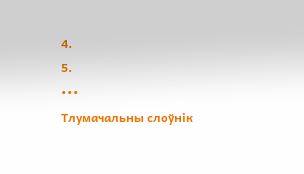4.
5.
•••
Тлумачальны слоўнік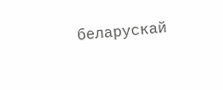беларускай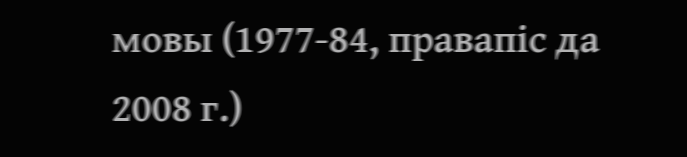мовы (1977-84, правапіс да 2008 г.)